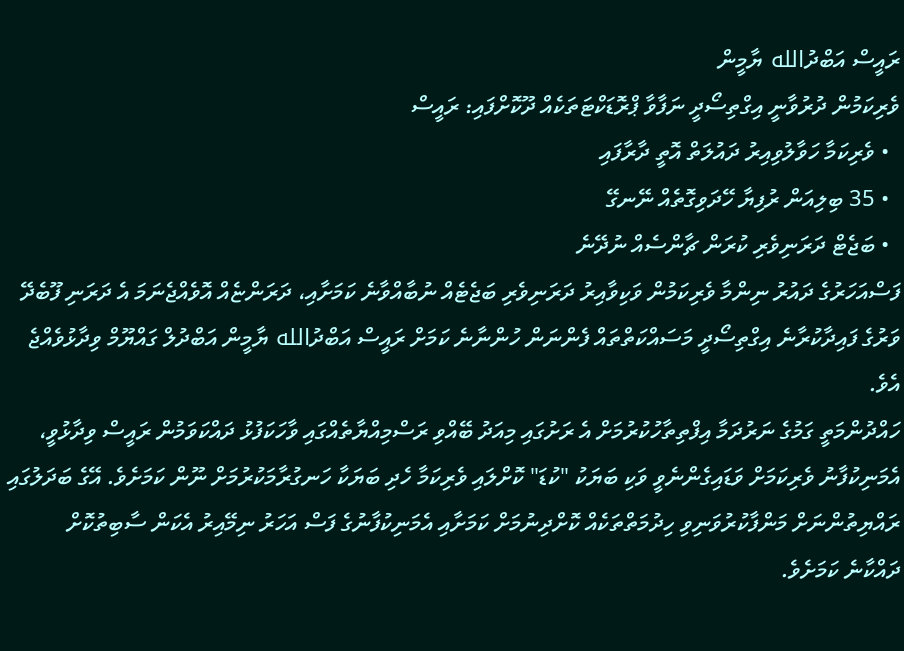ރައީސް އަބްދުالله ޔާމީން
ވެރިކަމުން ދުރުވާނީ އިގްތިސޯދީ ނަފާވާ ޕްރޮޑަކްޓަތަކެއް ދޫކޮށްފައި: ރައީސް
  • ވެރިކަމާ ހަވާލުވިއިރު ދައުލަތް އޮތީ ދާރާފައި
  • 35 ބިލިއަން ރުފިޔާ ހޭދަވިގޮތެއް ނޭނގޭ
  • ބަޖެޓް ދަރަނިވެރި ކުރަން ޗާންސެއް ނުދޭނެ
ފަސްއަހަރުގެ ދައުރު ނިންމާ ވެރިކަމުން ވަކިވާއިރު ދަރަނިވެރި ބަޖެޓެއް ނުބާއްވާނެ ކަމަށާއި، ދަރަންޏެއް އޮވެއްޖެނަމަ އެ ދަރަނި ފޫބެދޭ ވަރުގެ ފައިދާކުރާނެ އިގްތިސޯދީ މަސައްކަތްތައް ފެންނަން ހުންނާނެ ކަމަށް ރައީސް އަބްދުالله ޔާމީން އަބްދުލް ގައްޔޫމް ވިދާޅުވެއްޖެ އެވެ.
ހައްދުންމަތީ ގަމުގެ ނަރުދަމާ އިފްތިތާހުކުރުމަށް އެ ރަށުގައި މިއަދު ބޭއްވި ރަސްމިއްޔާތެއްގައި ވާހަކަފުޅު ދައްކަވަމުން ރައީސް ވިދާޅުވީ، އެމަނިކުފާނު ވެރިކަމަށް ވަޑައިގެންނެވީ ވަކި ބަޔަކު "ކުޑަ" ކޮށްލައި ވެރިކަމާ ހެދި ބަޔަކާ ހަނގުރާމަކުރުމަށް ނޫން ކަމަށެވެ. އޭގެ ބަދަލުގައި ރައްޔިތުންނަށް މަންފާކުރުވަނިވި ހިދުމަތްތަކެއް ކޮށްދިނުމަށް ކަމަށާއި އެމަނިކުފާނުގެ ފަސް އަހަރު ނިމޭއިރު އެކަން ސާބިތުކޮށް ދައްކާނެ ކަމަށެވެ.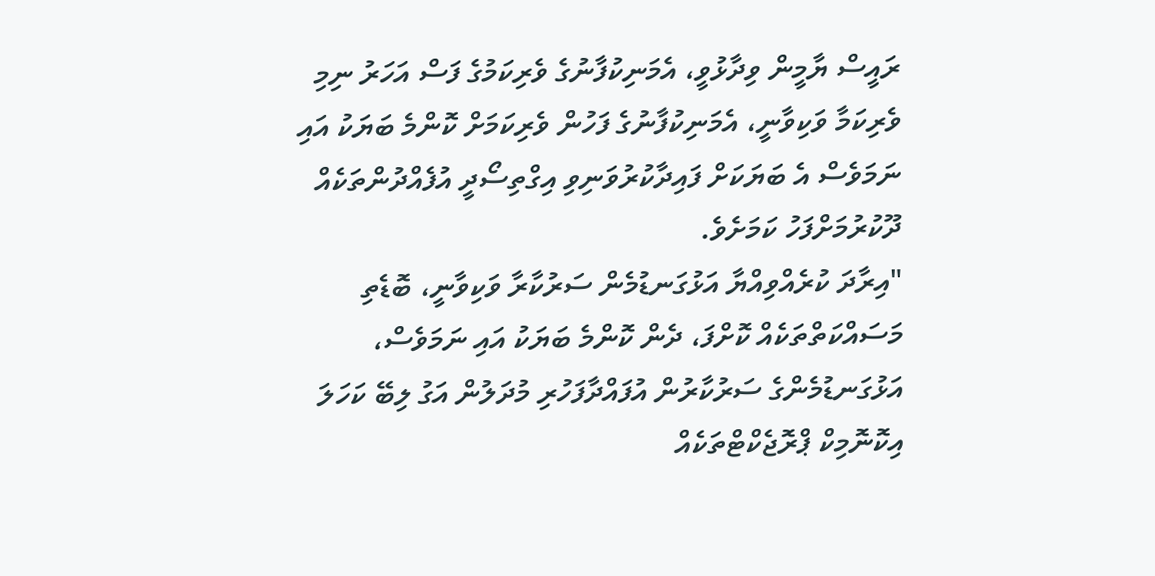ރައީސް ޔާމީން ވިދާޅުވީ، އެމަނިކުފާނުގެ ވެރިކަމުގެ ފަސް އަހަރު ނިމި ވެރިކަމާ ވަކިވާނީ، އެމަނިކުފާނުގެ ފަހުން ވެރިކަމަށް ކޮންމެ ބަޔަކު އައި ނަމަވެސް އެ ބަޔަކަށް ފައިދާކުރުވަނިވި އިގްތިސޯދީ އުފެއްދުންތަކެއް ދޫކުރުމަށްފަހު ކަމަށެވެ.
"އިރާދަ ކުރެއްވިއްޔާ އަޅުގަނޑުމެން ސަރުކާރާ ވަކިވާނީ، ބޮޑެތި މަސައްކަތްތަކެއް ކޮށްފަ، ދެން ކޮންމެ ބަޔަކު އައި ނަމަވެސް، އަޅުގަނޑުމެންގެ ސަރުކާރުން އުފައްދާފަހުރި މުދަލުން އަގު ލިބޭ ކަހަލަ އިކޮނޮމިކް ޕްރޮޖެކްޓްތަކެއް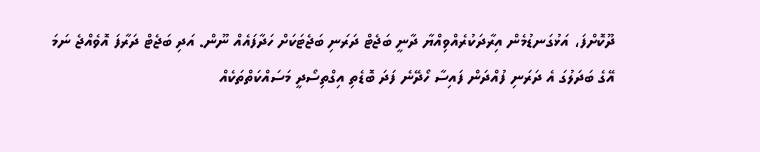ދޫކޮށްފަ، އަޅުގަނޑުމެން އިރާދަކުރެއްވިއްޔާ ދާނީ ބަޖެޓް ދަރަނި ބަޖެޓަކަށް ހަދާފައެއް ނޫން. އަދި ބަޖެޓް ދަރާފަ އޮވެއްޖެ ނަމަ އޭގެ ބަދަލުގަ އެ ދަރަނި ފުއްދަން ފައިސާ ހޯދޭނެ ފަދަ ބޮޑެތި އިގްތިސޯދީ މަސައްކަތްތަކެއް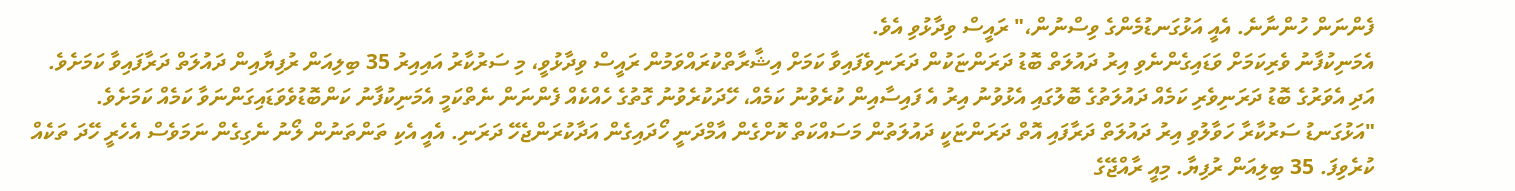ފެންނަން ހުންނާނެ. އެއީ އަޅުގަނޑުމެންގެ ވިސްނުން،" ރައީސް ވިދާޅުވި އެވެ.
އެމަނިކުފާނު ވެރިކަމަށް ވަޑައިގެންނެވި އިރު ދައުލަތް ބޮޑު ދަރަންޏަކުން ދަރަނިވެފައިވާ ކަމަށް އިޝާރާތްކުރައްވަމުން ރައީސް ވިދާޅުވީ، މި ސަރުކާރު އައިއިރު 35 ބިލިއަން ރުފިޔާއިން ދައުލަތް ދަރާފައިވާ ކަމަށެވެ. އަދި އެވަރުގެ ބޮޑު ދަރަނިވެރި ކަމެއް ދައުލަތުގެ ބޮލުގައި އެޅުވުނު އިރު އެ ފައިސާއިން ކުރެވުނު ކަމެއް، ހޭދަކުރެވުނު ގޮތުގެ ހެއްކެއް ފެންނަން ނެތްކަމީ އެމަނިކުފާނު ކަންބޮޑުވެވަޑައިގަންނަވާ ކަމެއް ކަމަށެވެ.
"އަޅުގަނޑު ސަރުކާރާ ހަވާލުވި އިރު ދައުލަތް ދަރާފައި އޮތް ދަރަންޏަކީ ދައުލަތުން މަސައްކަތް ކޮށްގެން އާމްދަނީ ހޯދައިގެން އަދާކުރަންޖެހޭ ދަރަނި. އެއީ އެކި ތަންތަނުން ލޯނު ނެގިގެން ނަމަވެސް އެހެރީ ހޭދަ ތަކެއް ކުރެވިފަ. 35 ބިލިއަން ރުފިޔާ. މިއީ ރާއްޖޭގެ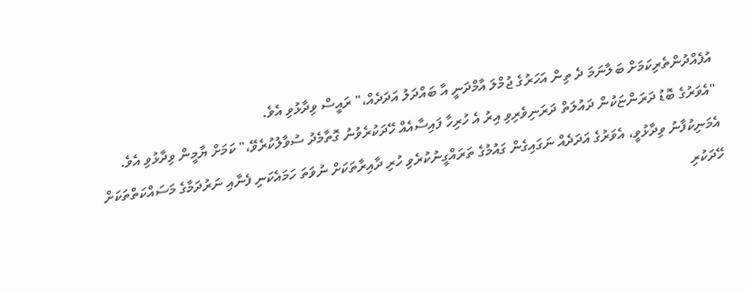އުފެއްދުންތެރިކަމަށް ބަލާނަމަ ދެ ތިން އަހަރުގެ ޖުމްލަ އާމްދަނީ އާ ބައްދަލު އަދަދެއް،" ރައީސް ވިދާޅުވި އެވެ.
"އެވަރުގެ ބޮޑު ދަރަންޏަކުން ދައުލަތް ދަރަނިވެރިވި އިރު އެ ހުރިހާ ފައިސާއެއް ހޭދަކުރެވުނު ގޮތާމެދު ސުވާލުކުރެވޭ،" ކަމަށް ޔާމީން ވިދާޅުވި އެވެ.
އެމަނިކުފާނު ވިދާޅުވީ، އެވަރުގެ އަދަދެއް ނަގައިގެން ގައުމުގެ ތަރައްގީނުކުރެވި ހުރި ދާއިރާތަކަށް ނުވަތަ ހަމައެކަނި ފެނާއި ނަރުދަމާގެ މަސައްކަތްތަކަށް ހޭދަކުރި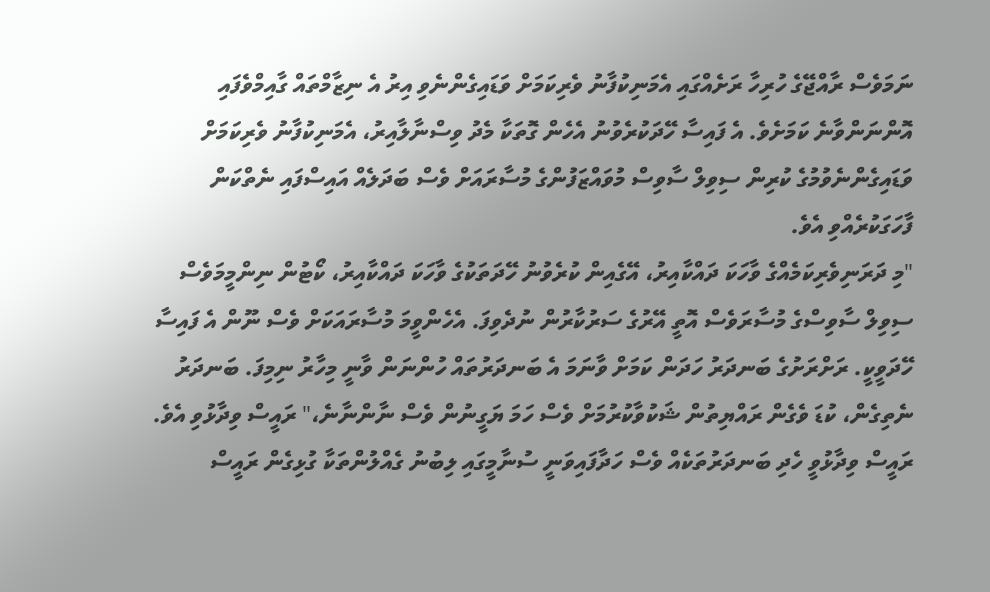ނަމަވެސް ރާއްޖޭގެ ހުރިހާ ރަށެއްގައި އެމަނިކުފާނު ވެރިކަމަށް ވަޑައިގެންނެވި އިރު އެ ނިޒާމްތައް ގާއިމްވެފައި އޮންނަންވާނެ ކަމަށެވެ. އެ ފައިސާ ހޭދަކުރެވުނު އެހެން ގޮތަކާ މެދު ވިސްނާލާއިރު، އެމަނިކުފާނު ވެރިކަމަށް ވަޑައިގެންނެވުމުގެ ކުރިން ސިވިލް ސާވިސް މުވައްޒަފުންގެ މުސާރައަށް ވެސް ބަދަލެއް އައިސްފައި ނެތްކަން ފާހަގަކުރެއްވި އެވެ.
"މި ދަރަނިވެރިކަމެއްގެ ވާހަކަ ދައްކާއިރު، އޭގެއިން ކުރެވުނު ހޭދަތަކުގެ ވާހަކަ ދައްކާއިރު، ކޯޓުން ނިންމީމަވެސް ސިވިލް ސާވިސްގެ މުސާރަވެސް އޮތީ އޭރުގެ ސަރުކާރުން ނުދެވިފަ. އެހެންވީމަ މުސާރައަކަށް ވެސް ނޫން އެ ފައިސާ ހޭދަވީކީ. ރަށްރަށުގެ ބަނދަރު ހަދަން ކަމަށް ވާނަމަ އެ ބަނދަރުތައް ހުންނަން ވާނީ މިހާރު ނިމިފަ. ބަނދަރު ނެތިގެން، ކުޑަ ވެގެން ރައްޔިތުން ޝަކުވާކުރުމަށް ވެސް ހަމަ ޔަގީނުން ވެސް ނާންނާނެ،" ރައީސް ވިދާޅުވި އެވެ.
ރައީސް ވިދާޅުވީ ހެދި ބަނދަރުތަކެއް ވެސް ހަދާފައިވަނީ ސުނާމީގައި ލިބުނު ގެއްލުންތަކާ ގުޅިގެން ރައީސް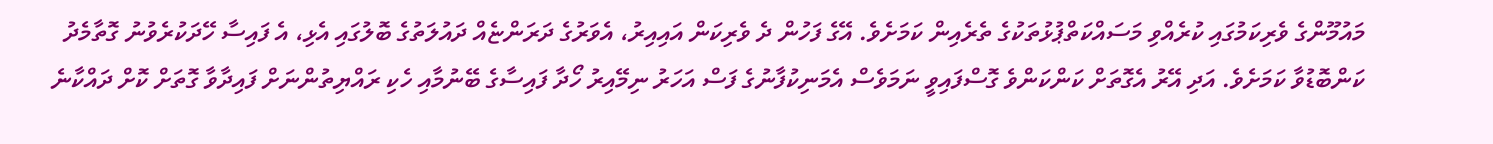މައުމޫންގެ ވެރިކަމުގައި ކުރެއްވި މަސައްކަތްޕުޅުތަކުގެ ތެރެއިން ކަމަށެވެ. އޭގެ ފަހުން ދެ ވެރިކަން އައިއިރު، އެވަރުގެ ދަރަންޏެއް ދައުލަތުގެ ބޮލުގައި އެޅި، އެ ފައިސާ ހޭދަކުރެވުނު ގޮތާމެދު ކަންބޮޑުވާ ކަމަށެވެ. އަދި އޭރު އެގޮތަށް ކަންކަންވެ ގޮސްފައިވީ ނަމަވެސް އެމަނިކުފާނުގެ ފަސް އަހަރު ނިމޭއިރު ހޯދާ ފައިސާގެ ބޭނުމާއި ހެކި ރައްޔިތުންނަށް ފައިދާވާ ގޮތަށް ކޮށް ދައްކާނެ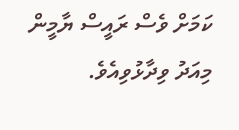ކަމަށް ވެސް ރައީސް ޔާމީން މިއަދު ވިދާޅުވިއެވެ.